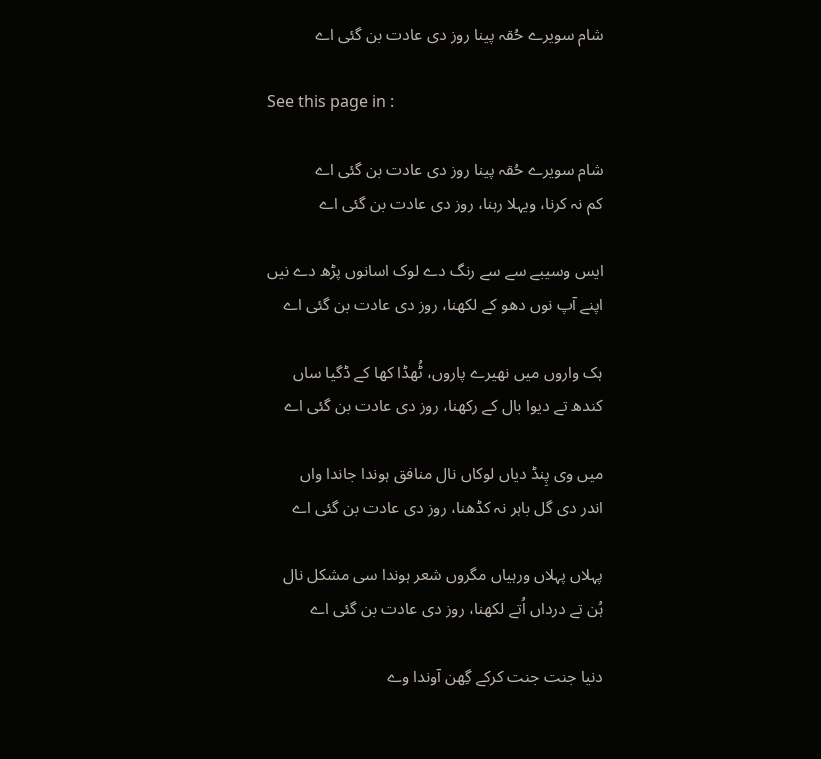شام سویرے حُقہ پینا روز دی عادت بن گئی اے

See this page in :

شام سویرے حُقہ پینا روز دی عادت بن گئی اے
کم نہ کرنا، ویہلا رہنا، روز دی عادت بن گئی اے

ایس وسیبے سے سے رنگ دے لوک اسانوں پڑھ دے نیں
اپنے آپ نوں دھو کے لکھنا، روز دی عادت بن گئی اے

ہک واروں میں نھیرے پاروں، ٹُھڈا کھا کے ڈگیا ساں
کندھ تے دیوا بال کے رکھنا، روز دی عادت بن گئی اے

میں وی پِنڈ دیاں لوکاں نال منافق ہوندا جاندا واں
اندر دی گل باہر نہ کڈھنا، روز دی عادت بن گئی اے

پہلاں پہلاں ورہیاں مگروں شعر ہوندا سی مشکل نال
ہُن تے درداں اُتے لکھنا، روز دی عادت بن گئی اے

دنیا جنت جنت کرکے گِھن آوندا وے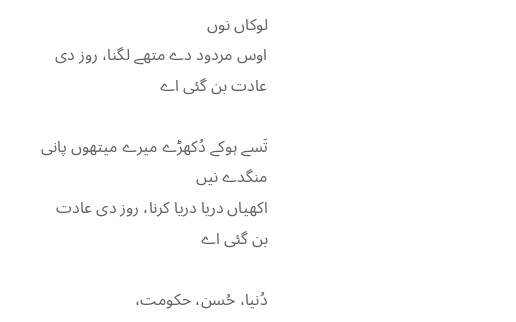لوکاں نوں
اوس مردود دے متھے لگنا، روز دی عادت بن گئی اے

تَسے ہوکے دُکھڑے میرے میتھوں پانی منگدے نیں
اکھیاں دریا دریا کرنا، روز دی عادت بن گئی اے

دُنیا، حُسن، حکومت،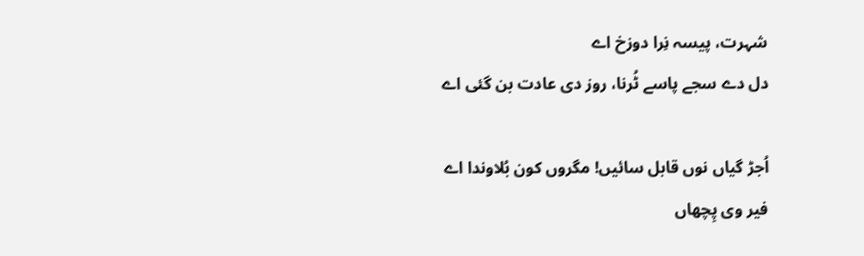شہرت، پیسہ نِرا دوزخ اے
دل دے سجے پاسے ٹُرنا، روز دی عادت بن گئی اے

اُجڑ گیاں نوں قابل سائیں! مگروں کون بُلاوندا اے
فیر وی پِچھاں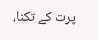پرت کے تکنا،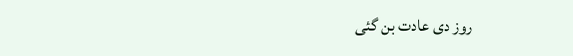روز دی عادت بن گئی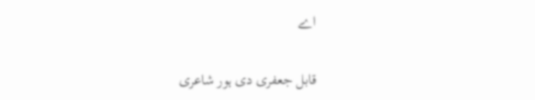اے

قابل جعفری دی ہور شاعری